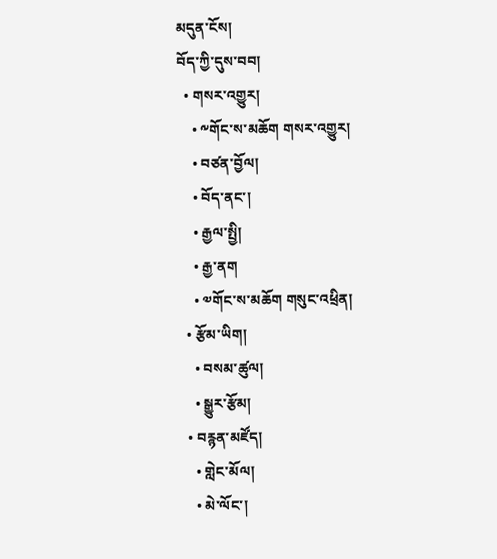མདུན་ངོས།
བོད་ཀྱི་དུས་བབ།
  • གསར་འགྱུར།
    • ༸གོང་ས་མཆོག གསར་འགྱུར།
    • བཙན་བྱོལ།
    • བོད་ནང་།
    • རྒྱལ་སྤྱི།
    • རྒྱ་ནག
    • ༧གོང་ས་མཆོག གསུང་འཕྲིན།
  • རྩོམ་ཡིག།
    • བསམ་ཚུལ།
    • སྒྱུར་རྩོམ།
  • བརྙན་མཛོད།
    • གླེང་མོལ།
    • མེ་ལོང་།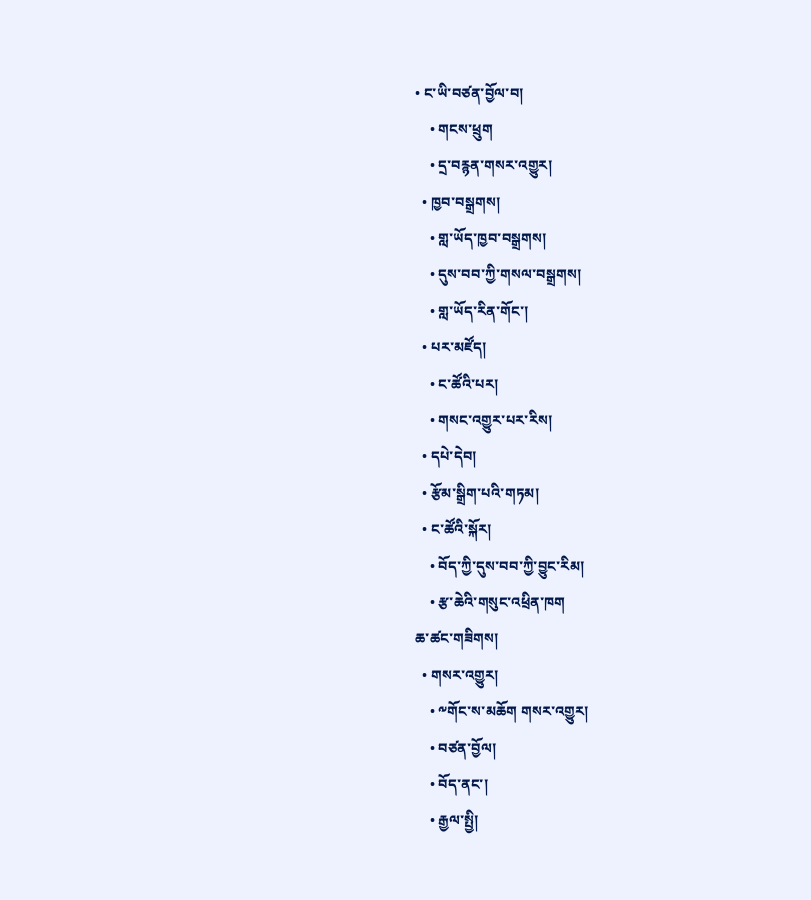• ང་ཡི་བཙན་བྱོལ་བ།
    • གངས་ཕྲུག
    • དྲ་བརྙན་གསར་འགྱུར།
  • ཁྱབ་བསྒྲགས།
    • གླ་ཡོད་ཁྱབ་བསྒྲགས།
    • དུས་བབ་ཀྱི་གསལ་བསྒྲགས།
    • གླ་ཡོད་རིན་གོང་།
  • པར་མཛོད།
    • ང་ཚོའི་པར།
    • གསང་འགྱུར་པར་རིས།
  • དཔེ་དེབ།
  • རྩོམ་སྒྲིག་པའི་གཏམ།
  • ང་ཚོའི་སྐོར།
    • བོད་ཀྱི་དུས་བབ་ཀྱི་བྱུང་རིམ།
    • རྩ་ཆེའི་གསུང་འཕྲིན་ཁག
ཆ་ཚང་གཟིགས།
  • གསར་འགྱུར།
    • ༸གོང་ས་མཆོག གསར་འགྱུར།
    • བཙན་བྱོལ།
    • བོད་ནང་།
    • རྒྱལ་སྤྱི།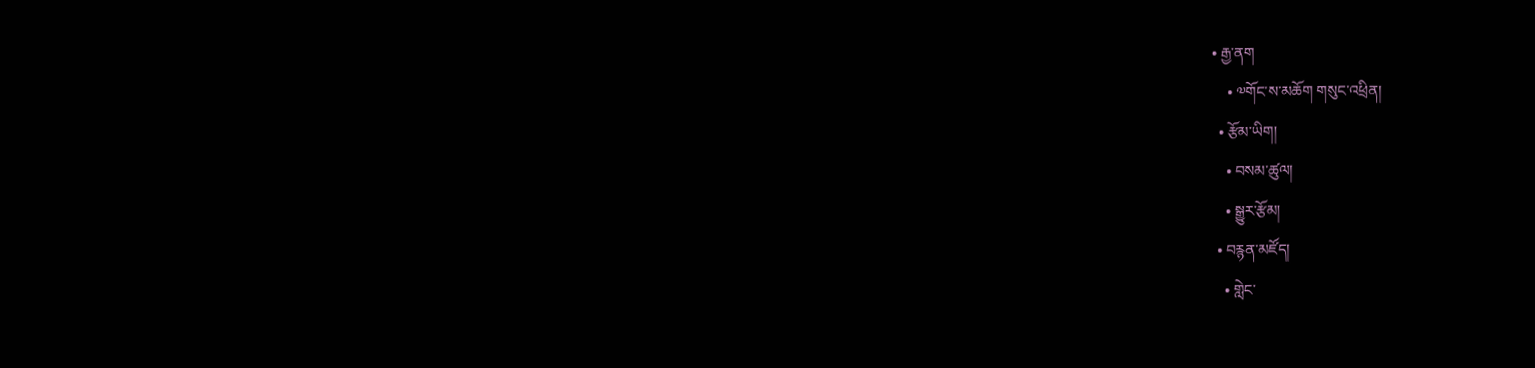• རྒྱ་ནག
    • ༧གོང་ས་མཆོག གསུང་འཕྲིན།
  • རྩོམ་ཡིག།
    • བསམ་ཚུལ།
    • སྒྱུར་རྩོམ།
  • བརྙན་མཛོད།
    • གླེང་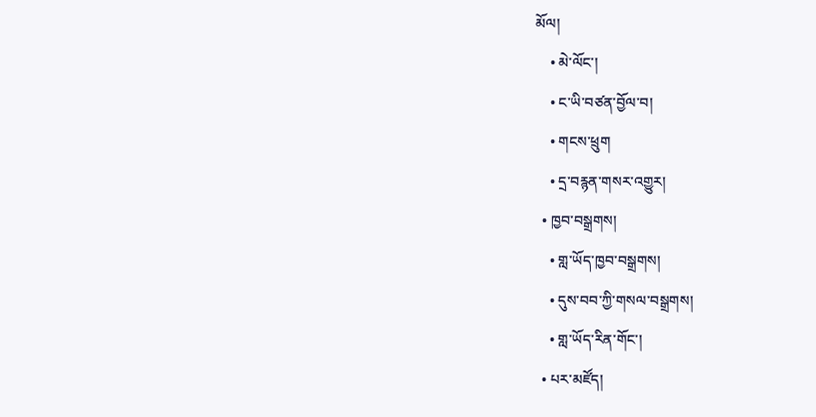མོལ།
    • མེ་ལོང་།
    • ང་ཡི་བཙན་བྱོལ་བ།
    • གངས་ཕྲུག
    • དྲ་བརྙན་གསར་འགྱུར།
  • ཁྱབ་བསྒྲགས།
    • གླ་ཡོད་ཁྱབ་བསྒྲགས།
    • དུས་བབ་ཀྱི་གསལ་བསྒྲགས།
    • གླ་ཡོད་རིན་གོང་།
  • པར་མཛོད།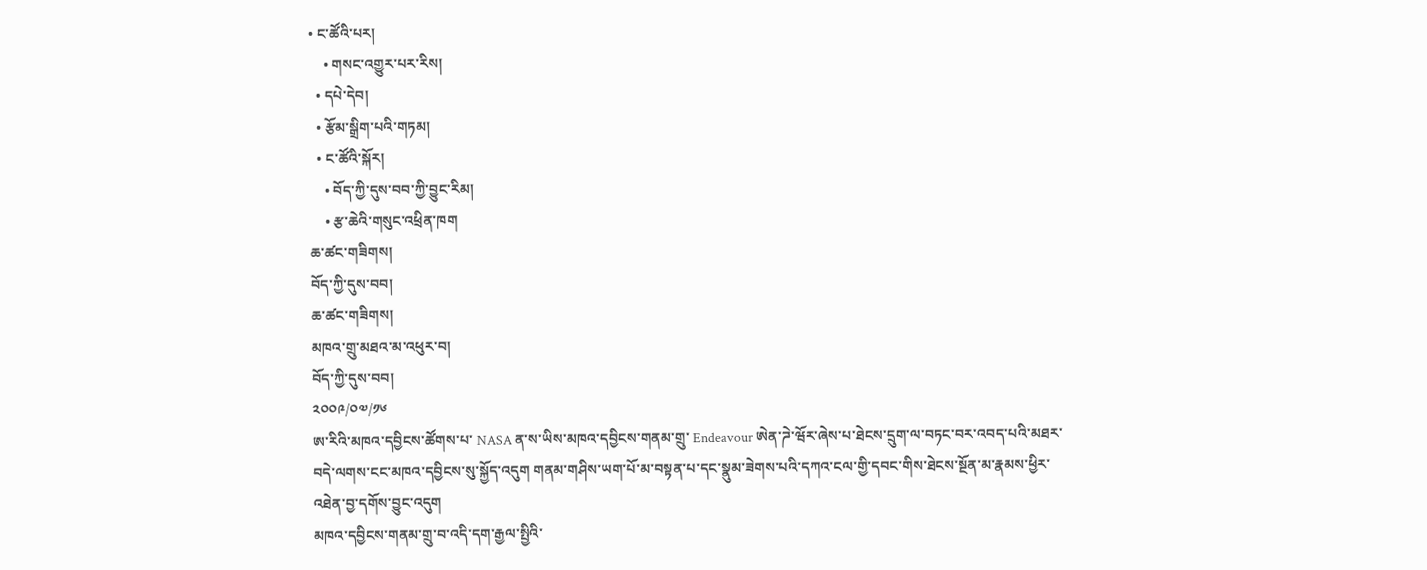• ང་ཚོའི་པར།
    • གསང་འགྱུར་པར་རིས།
  • དཔེ་དེབ།
  • རྩོམ་སྒྲིག་པའི་གཏམ།
  • ང་ཚོའི་སྐོར།
    • བོད་ཀྱི་དུས་བབ་ཀྱི་བྱུང་རིམ།
    • རྩ་ཆེའི་གསུང་འཕྲིན་ཁག
ཆ་ཚང་གཟིགས།
བོད་ཀྱི་དུས་བབ།
ཆ་ཚང་གཟིགས།
མཁའ་གྲུ་མཐའ་མ་འཕུར་བ།
བོད་ཀྱི་དུས་བབ།
༢༠༠༩/༠༧/༡༦
ཨ་རིའི་མཁའ་དབྱིངས་ཚོགས་པ་ NASA ན་ས་ཡིས་མཁའ་དབྱིངས་གནམ་གྲུ་ Endeavour ཨེན་ཌེ་ཝོར་ཞེས་པ་ཐེངས་དྲུག་ལ་བཏང་བར་འབད་པའི་མཐར་བདེ་ལགས་ངང་མཁའ་དབྱིངས་སུ་སྐྱོད་འདུག གནམ་གཤིས་ཡག་པོ་མ་བསྟན་པ་དང་སྣུམ་ཟེགས་པའི་དཀའ་ངལ་གྱི་དབང་གིས་ཐེངས་སྔོན་མ་རྣམས་ཕྱིར་འཐེན་བྱ་དགོས་བྱུང་འདུག
མཁའ་དབྱིངས་གནམ་གྲུ་བ་འདི་དག་རྒྱལ་སྤྱིའི་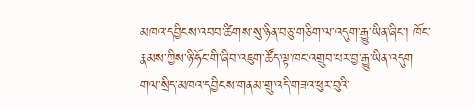མཁའ་དབྱིངས་འབབ་ཚིགས་སུ་ཉིན་བཅུ་གཅིག་ལ་འདུག་རྒྱུ་ཡིན་ཞིང་། ཁོང་རྣམས་ཀྱིས་ཉི་ཧོང་གི་ཞིབ་འཇུག་ཚོད་ལྟ་ཁང་འགྲུབ་པར་བྱ་རྒྱུ་ཡིན་འདུག གལ་སྲིད་མཁའ་དབྱིངས་གནམ་གྲུ་འདི་གཟའ་ཕུར་བུའི་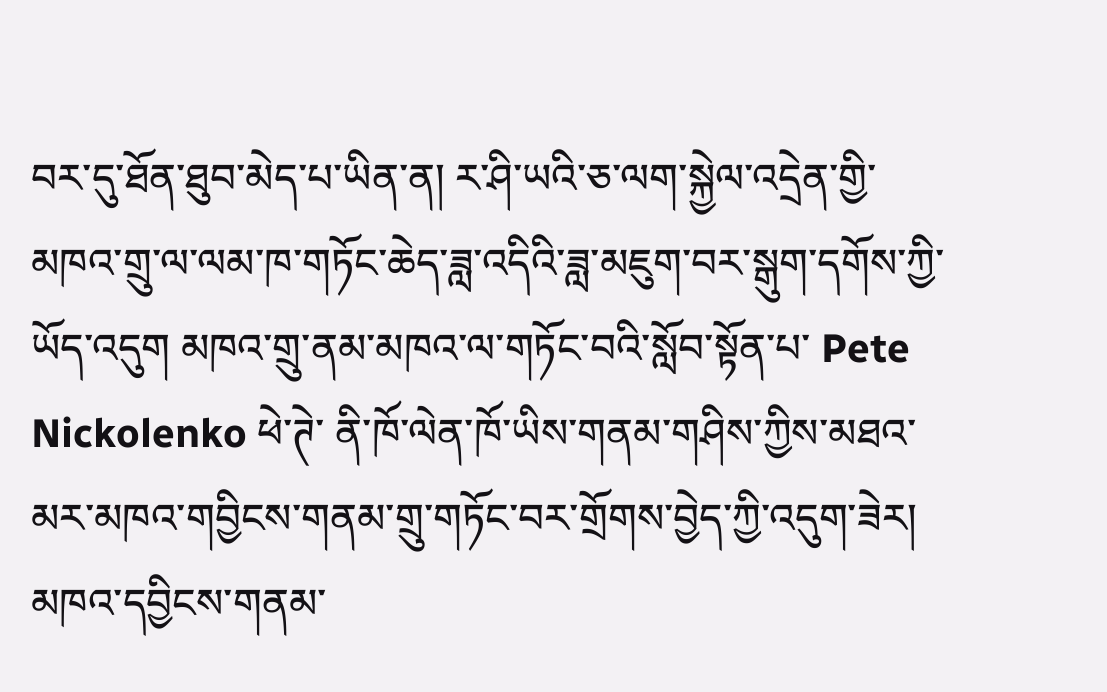བར་དུ་ཐོན་ཐུབ་མེད་པ་ཡིན་ན། ར་ཤི་ཡའི་ཅ་ལག་སྐྱེལ་འདྲེན་གྱི་མཁའ་གྲུ་ལ་ལམ་ཁ་གཏོང་ཆེད་ཟླ་འདིའི་ཟླ་མཇུག་བར་སྒུག་དགོས་ཀྱི་ཡོད་འདུག མཁའ་གྲུ་ནམ་མཁའ་ལ་གཏོང་བའི་སློབ་སྟོན་པ་ Pete Nickolenko ཕེ་ཊེ་ ནི་ཁོ་ལེན་ཁོ་ཡིས་གནམ་གཤིས་ཀྱིས་མཐའ་མར་མཁའ་གབྱིངས་གནམ་གྲུ་གཏོང་བར་གྲོགས་བྱེད་ཀྱི་འདུག་ཟེར།
མཁའ་དབྱིངས་གནམ་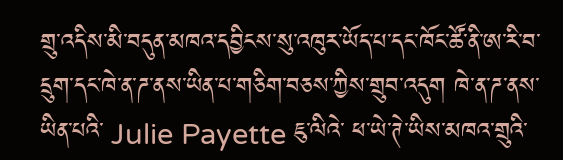གྲུ་འདིས་མི་བདུན་མཁའ་དབྱིངས་སུ་འཁུར་ཡོད་པ་དང་ཁོང་ཚོ་ནི་ཨ་རི་བ་དྲུག་དང་ཁེ་ན་ཌ་ནས་ཡིན་པ་གཅིག་བཅས་ཀྱིས་གྲུབ་འདུག ཁེ་ན་ཌ་ནས་ཡིན་པའི་ Julie Payette ཇུ་ལིའེ་ ཕ་ཡེ་ཊེ་ཡིས་མཁའ་གྲུའི་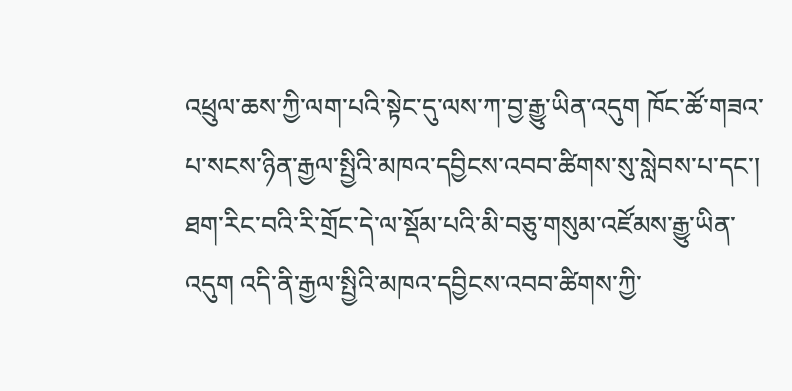འཕྲུལ་ཆས་ཀྱི་ལག་པའི་སྟེང་དུ་ལས་ཀ་བྱ་རྒྱུ་ཡིན་འདུག ཁོང་ཚོ་གཟའ་པ་སངས་ཉིན་རྒྱལ་སྤྱིའི་མཁའ་དབྱིངས་འབབ་ཚིགས་སུ་སླེབས་པ་དང་། ཐག་རིང་བའི་རི་གྲོང་དེ་ལ་སྡོམ་པའི་མི་བཅུ་གསུམ་འཛོམས་རྒྱུ་ཡིན་འདུག འདི་ནི་རྒྱལ་སྤྱིའི་མཁའ་དབྱིངས་འབབ་ཚིགས་ཀྱི་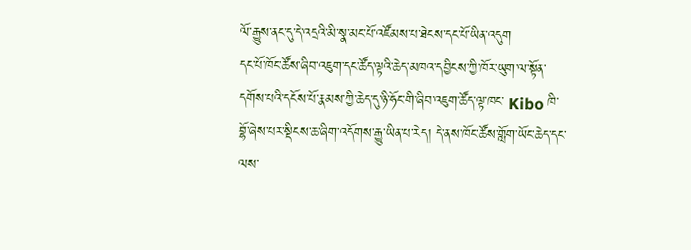ལོ་རྒྱུས་ནང་དུ་དེ་འདྲའི་མི་སྣ་མང་པོ་འཛོམས་པ་ཐེངས་དང་པོ་ཡིན་འདུག
དང་པོ་ཁོང་ཚོས་ཞིབ་འཇུག་དང་ཚོད་ལྟའི་ཆེད་མཁའ་དབྱིངས་ཀྱི་ཁོར་ཡུག་ལ་སྟོན་དགོས་པའི་དངོས་པོ་རྣམས་ཀྱི་ཆེད་དུ་ཉི་ཧོང་གི་ཞིབ་འཇུག་ཚོད་ལྟ་ཁང་ Kibo ཁི་བྷོ་ཞེས་པར་སྡིངས་ཆ་ཞིག་འདོགས་རྒྱུ་ཡིན་པ་རེད། དེ་ནས་ཁོང་ཚོས་གློག་ཡོང་ཆེད་དང་ལས་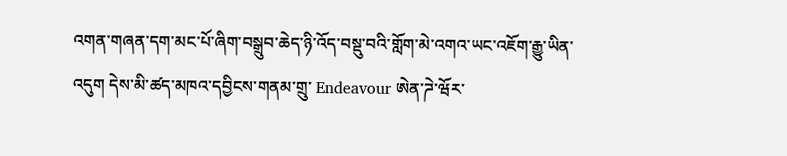འགན་གཞན་དག་མང་པོ་ཞིག་བསྒྲུབ་ཆེད་ཉི་འོད་བསྡུ་བའི་གློག་མེ་འགའ་ཡང་འཇོག་རྒྱུ་ཡིན་འདུག དེས་མི་ཚད་མཁའ་དབྱིངས་གནམ་གྲུ་ Endeavour ཨེན་ཌེ་ཝོར་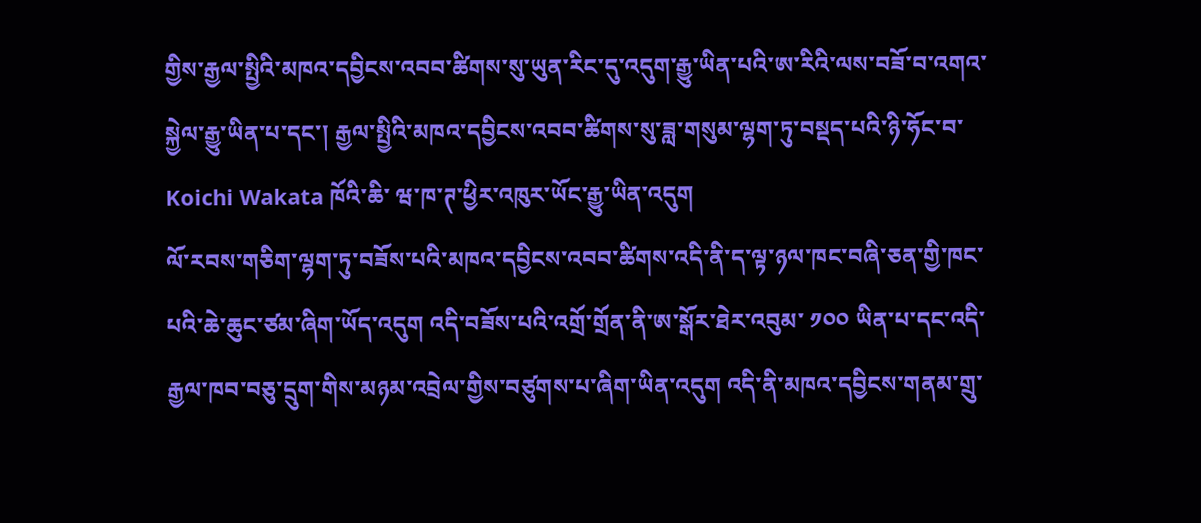གྱིས་རྒྱལ་སྤྱིའི་མཁའ་དབྱིངས་འབབ་ཚིགས་སུ་ཡུན་རིང་དུ་འདུག་རྒྱུ་ཡིན་པའི་ཨ་རིའི་ལས་བཟོ་བ་འགའ་སྐྱེལ་རྒྱུ་ཡིན་པ་དང་། རྒྱལ་སྤྱིའི་མཁའ་དབྱིངས་འབབ་ཚིགས་སུ་ཟླ་གསུམ་ལྷག་ཏུ་བསྡད་པའི་ཉི་ཧོང་བ་ Koichi Wakata ཁོའི་ཆི་ ཝ་ཁ་ཊ་ཕྱིར་འཁུར་ཡོང་རྒྱུ་ཡིན་འདུག
ལོ་རབས་གཅིག་ལྷག་ཏུ་བཟོས་པའི་མཁའ་དབྱིངས་འབབ་ཚིགས་འདི་ནི་ད་ལྟ་ཉལ་ཁང་བཞི་ཅན་གྱི་ཁང་པའི་ཆེ་ཆུང་ཙམ་ཞིག་ཡོད་འདུག འདི་བཟོས་པའི་འགྲོ་གྲོན་ནི་ཨ་སྒོར་ཐེར་འབུམ་ ༡༠༠ ཡིན་པ་དང་འདི་རྒྱལ་ཁབ་བཅུ་དྲུག་གིས་མཉམ་འབྲེལ་གྱིས་བཙུགས་པ་ཞིག་ཡིན་འདུག འདི་ནི་མཁའ་དབྱིངས་གནམ་གྲུ་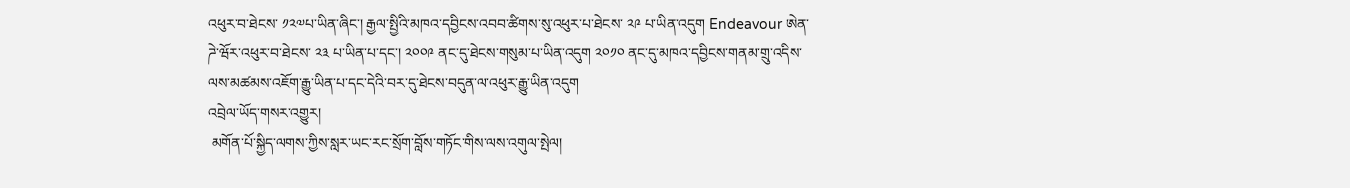འཕུར་བ་ཐེངས་ ༡༢༧པ་ཡིན་ཞིང་། རྒྱལ་སྤྱིའི་མཁའ་དབྱིངས་འབབ་ཚིགས་སུ་འཕུར་པ་ཐེངས་ ༢༩ པ་ཡིན་འདུག Endeavour ཨེན་ཌེ་ཝོར་འཕུར་བ་ཐེངས་ ༢༣ པ་ཡིན་པ་དང་། ༢༠༠༩ ནང་དུ་ཐེངས་གསུམ་པ་ཡིན་འདུག ༢༠༡༠ ནང་དུ་མཁའ་དབྱིངས་གནམ་གྲུ་འདིས་ལས་མཚམས་འཇོག་རྒྱུ་ཡིན་པ་དང་དེའི་བར་དུ་ཐེངས་བདུན་ལ་འཕུར་རྒྱུ་ཡིན་འདུག
འབྲེལ་ཡོད་གསར་འགྱུར།
 མགོན་པོ་སྐྱིད་ལགས་ཀྱིས་སླར་ཡང་རང་སྲོག་བློས་གཏོང་གིས་ལས་འགུལ་སྤེལ།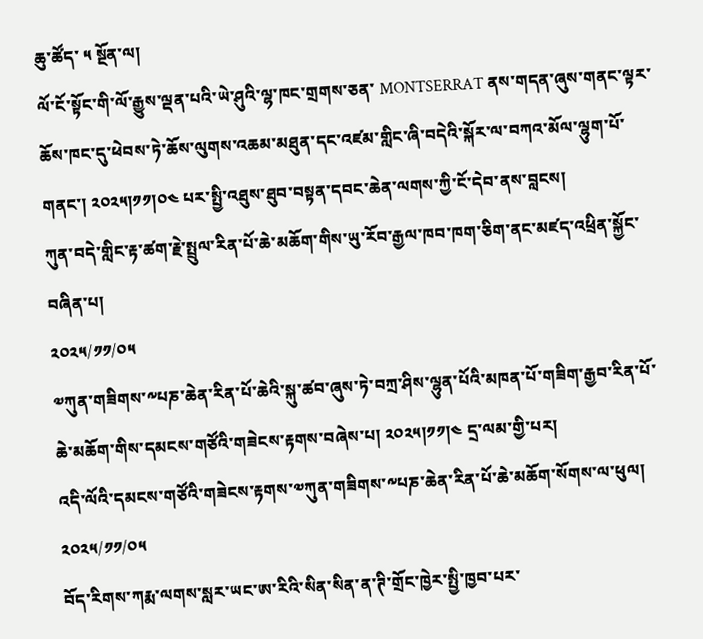ཆུ་ཚོད་ ༥ སྔོན་ལ།
ལོ་ངོ་སྟོང་གི་ལོ་རྒྱུས་ལྡན་པའི་ཡེ་ཤུའི་ལྷ་ཁང་གྲགས་ཅན་ MONTSERRAT ནས་གདན་ཞུས་གནང་ལྟར་ཆོས་ཁང་དུ་ཕེབས་ཏེ་ཆོས་ལུགས་འཆམ་མཐུན་དང་འཛམ་གླིང་ཞི་བདེའི་སྐོར་ལ་བཀའ་མོལ་ལྷུག་པོ་གནང་། ༢༠༢༥།༡༡།༠༤ པར་སྤྱི་འཐུས་ཐུབ་བསྟན་དབང་ཆེན་ལགས་ཀྱི་ངོ་དེབ་ནས་བླངས།
ཀུན་བདེ་གླིང་རྟ་ཚག་རྗེ་སྤྲུལ་རིན་པོ་ཆེ་མཆོག་གིས་ཡུ་རོབ་རྒྱལ་ཁབ་ཁག་ཅིག་ནང་མཛད་འཕྲིན་སྐྱོང་བཞིན་པ།
༢༠༢༥/༡༡/༠༥
༧ཀུན་གཟིགས་༸པཎ་ཆེན་རིན་པོ་ཆེའི་སྐུ་ཚབ་ཞུས་ཏེ་བཀྲ་ཤིས་ལྷུན་པོའི་མཁན་པོ་གཟིག་རྒྱབ་རིན་པོ་ཆེ་མཆོག་གིས་དམངས་གཙོའི་གཟེངས་རྟགས་བཞེས་པ། ༢༠༢༥།༡༡།༤ དྲ་ལམ་གྱི་པར།
འདི་ལོའི་དམངས་གཙོའི་གཟེངས་རྟགས་༧ཀུན་གཟིགས་༸པཎ་ཆེན་རིན་པོ་ཆེ་མཆོག་སོགས་ལ་ཕུལ།
༢༠༢༥/༡༡/༠༥
བོད་རིགས་ཀརྨ་ལགས་སླར་ཡང་ཨ་རིའི་སིན་སིན་ན་ཊི་གྲོང་ཁྱེར་སྤྱི་ཁྱབ་པར་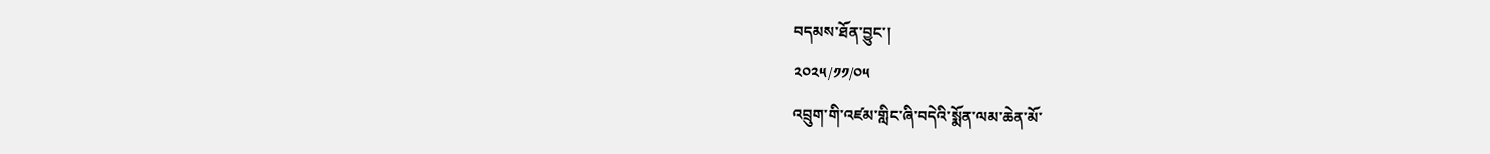བདམས་ཐོན་བྱུང་།
༢༠༢༥/༡༡/༠༥
འབྲུག་གི་འཛམ་གླིང་ཞི་བདེའི་སྨོན་ལམ་ཆེན་མོ་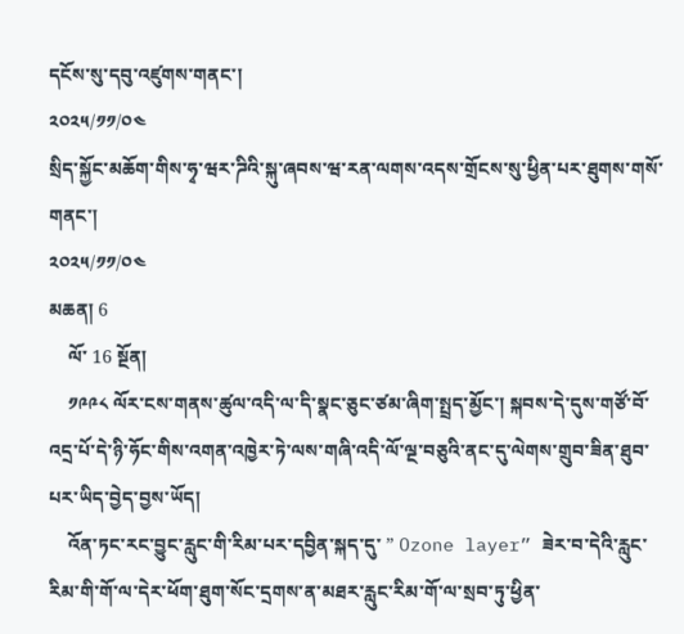དངོས་སུ་དབུ་འཛུགས་གནང་།
༢༠༢༥/༡༡/༠༤
སྲིད་སྐྱོང་མཆོག་གིས་ཧྭ་ཝར་ཌིའི་སྐུ་ཞབས་ཝ་རན་ལགས་འདས་གྲོངས་སུ་ཕྱིན་པར་ཐུགས་གསོ་གནང་།
༢༠༢༥/༡༡/༠༤
མཆན། 6
    ལོ་ 16 སྔོན།
    ༡༩༩༨ ལོར་ངས་གནས་ཚུལ་འདི་ལ་དི་སྣང་ཅུང་ཙམ་ཞིག་སྤྲད་མྱོང་། སྐབས་དེ་དུས་གཙོ་བོ་འདྲ་པོ་དེ་ཉི་ཧོང་གིས་འགན་འཁྱེར་ཏེ་ལས་གཞི་འདི་ལོ་ལྔ་བཅུའི་ནང་དུ་ལེགས་གྲུབ་ཟིན་ཐུབ་པར་ཡིད་བྱེད་བྱས་ཡོད།
    འོན་ཏང་རང་བྱུང་རླུང་གི་རིམ་པར་དབྱིན་སྐད་དུ་ ” Ozone layer” ཟེར་བ་དེའི་རླུང་རིམ་གི་གོ་ལ་དེར་ཕོག་ཐུག་སོང་དྲགས་ན་མཐར་རླུང་རིམ་གོ་ལ་སྲབ་ཏུ་ཕྱིན་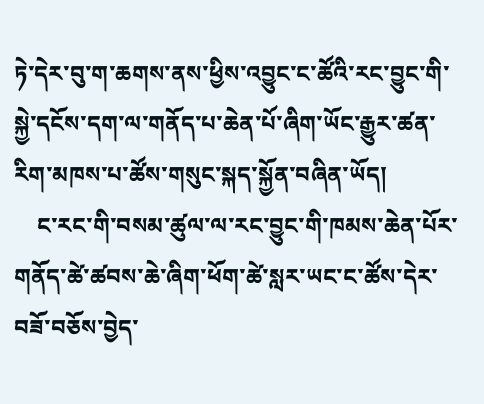ཏེ་དེར་བུ་ག་ཆགས་ནས་ཕྱིས་འབྱུང་ང་ཚོའི་རང་བྱུང་གི་སྐྱེ་དངོས་དག་ལ་གནོད་པ་ཆེན་པོ་ཞིག་ཡོང་རྒྱུར་ཚན་རིག་མཁས་པ་ཚོས་གསུང་སྐད་སྐྱོན་བཞིན་ཡོད།
    ང་རང་གི་བསམ་ཚུལ་ལ་རང་བྱུང་གི་ཁམས་ཆེན་པོར་གནོད་ཚེ་ཚབས་ཆེ་ཞིག་ཕོག་ཚེ་སླར་ཡང་ང་ཚོས་དེར་བཟོ་བཅོས་བྱེད་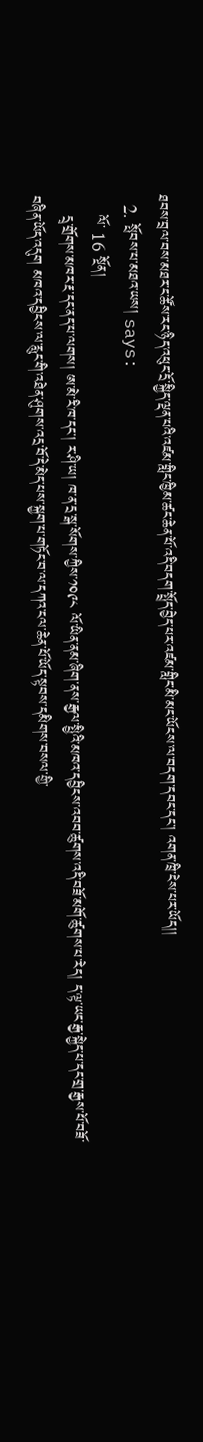ཐབས་བྲལ་བས་མཐར་ང་ཚོས་རང་ཉིད་འཕུང་དྲོ་སྐྱིད་ལྡན་པའི་འཛམ་གླིང་ཁྱིམ་ཚང་ཆེན་པོ་འདི་བདག་སྤྲོད་བྱེད་པར་འཛམ་གླིང་མི་མང་ཡོངས་ལ་བདག་དབང་དང་། འགན་ཁྲི་ངེས་པར་ཡོད།།
  2. སྤོབས་པ་མཐའ་ཡས། says:
    ལོ་ 16 སྔོན།
    དྲྭ་གྲོགས་མཁར་རྔ་དང་ནད་པ་ལགས། ཨ་མེ་རི་ཁ་དང་། ར་ཤི་ཡ། ཁ་ན་དྲ་སྒ་སོགས་ཀྱིས་༡༠༩༨ ལོ་ཡིན་ནམ་ཞིག་ནས་རྒྱལ་སྤྱིའི་མཁའ་དབྱིངས་འབབ་ཚུགས་འདི་བཟོ་མགོ་ཚུགས་པ་རེད། ད་ལྟ་ཡང་རྒྱ་སྐྱེད་པ་དང་གྲ་རྒྱས་པོ་བཟོ་བཞིན་ཡོད་འདུག མཁའ་དབྱིངས་ལ་རླུང་གི་འཐེན་ཤུགས་འདྲ་བོ་དེ་མེད་པས་སྐྱག་པ་གཏོང་བ་ལ་དཀའ་ངལ་ཆེན་པོ་ཡོད་སྟབས་དམིགས་བསལ་གྱི་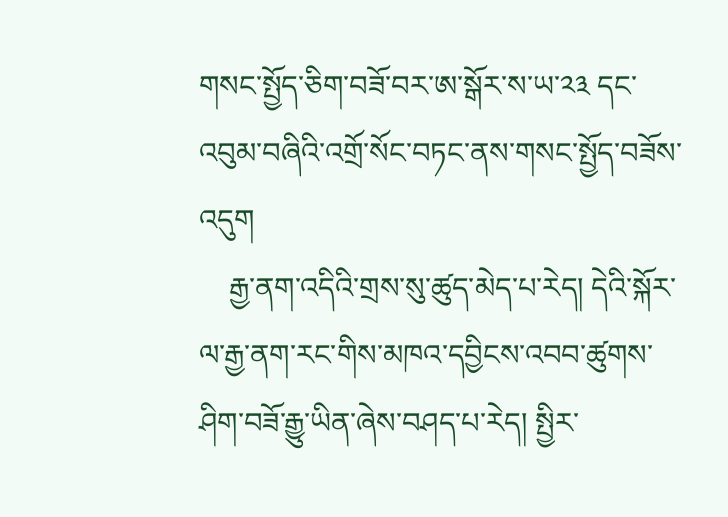གསང་སྤྱོད་ཅིག་བཟོ་བར་ཨ་སྒོར་ས་ཡ་༢༣ དང་འབུམ་བཞིའི་འགྲོ་སོང་བཏང་ནས་གསང་སྤྱོད་བཟོས་འདུག
    རྒྱ་ནག་འདིའི་གྲས་སུ་ཚུད་མེད་པ་རེད། དེའི་སྐོར་ལ་རྒྱ་ནག་རང་གིས་མཁའ་དབྱིངས་འབབ་ཚུགས་ཤིག་བཟོ་རྒྱུ་ཡིན་ཞེས་བཤད་པ་རེད། སྤྱིར་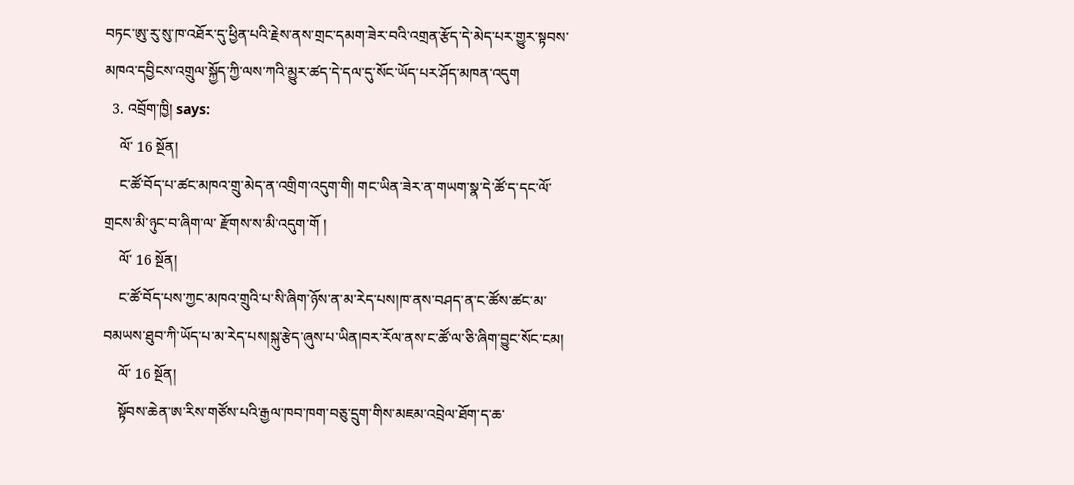བཏང་ཨུ་རུ་སུ་ཁ་འཐོར་དུ་ཕྱིན་པའི་རྗེས་ནས་གྲང་དམག་ཟེར་བའི་འགྲན་རྩོད་དེ་མེད་པར་གྱུར་སྟབས་མཁའ་དབྱིངས་འགྲུལ་སྐྱོད་ཀྱི་ལས་ཀའི་མྱུར་ཚད་དེ་དལ་དུ་སོང་ཡོད་པར་ཤོད་མཁན་འདུག
  3. འབྲོག་ཁྱི། says:
    ལོ་ 16 སྔོན།
    ང་ཚོ་བོད་པ་ཚང་མཁའ་གྲུ་མེད་ན་འགྲིག་འདུག་གི། གང་ཡིན་ཟེར་ན་གཡག་སྣ་དེ་ཚོ་ད་དང་ལོ་གྲངས་མི་ཉུང་བ་ཞིག་ལ་ རྫོགས་ས་མི་འདུག་གོ །
    ལོ་ 16 སྔོན།
    ང་ཚོ་བོད་པས་ཀྱང་མཁའ་གྲུའི་པ་སི་ཞིག་ཉོས་ན་མ་རེད་པས།ཁ་ནས་བཤད་ན་ང་ཚོས་ཚང་མ་བམཡས་ཐུབ་ཀི་ཡོད་པ་མ་རེད་པས།སྐུ་རྩེད་ཞུས་པ་ཡིན།བར་རོལ་ནས་ང་ཚོ་ལ་ཅི་ཞིག་བྱུང་སོང་ངམ།
    ལོ་ 16 སྔོན།
    སྟོབས་ཆེན་ཨ་རིས་གཙོས་པའི་རྒྱལ་ཁབ་ཁག་བཅུ་དྲུག་གིས་མཇམ་འབྲེལ་ཐོག་ད་ཆ་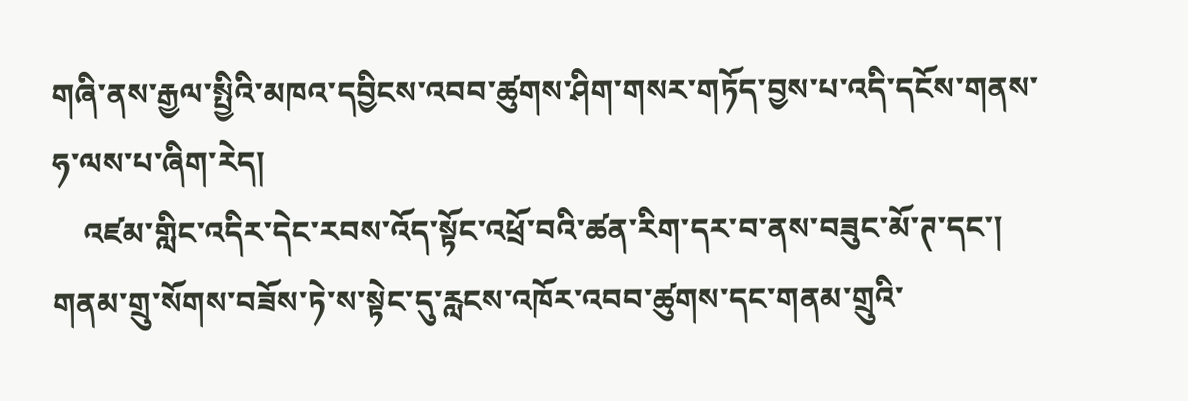གཞི་ནས་རྒྱལ་སྤྱིའི་མཁའ་དབྱིངས་འབབ་ཚུགས་ཤིག་གསར་གཏོད་བྱས་པ་འདི་དངོས་གནས་ཧ་ལས་པ་ཞིག་རེད།
    འཛམ་གླིང་འདིར་དེང་རབས་འོད་སྟོང་འཕྲོ་བའི་ཚན་རིག་དར་བ་ནས་བཟུང་མོ་ཊ་དང་། གནམ་གྲུ་སོགས་བཟོས་ཏེ་ས་སྟེང་དུ་རླངས་འཁོར་འབབ་ཚུགས་དང་གནམ་གྲུའི་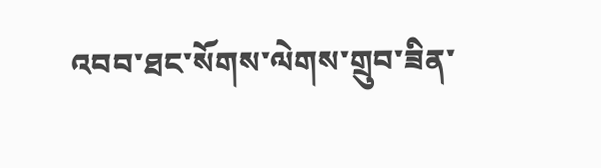འབབ་ཐང་སོགས་ལེགས་གྲུབ་ཟིན་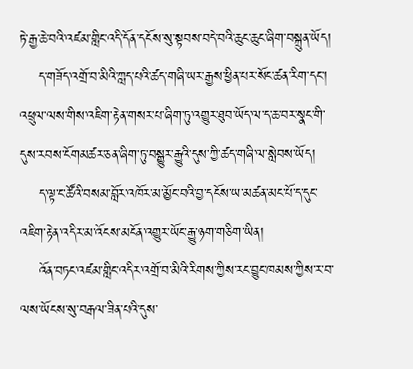ཏེ་རྒྱ་ཆེ་བའི་འཛམ་གླིང་འདི་དོན་དངོས་སུ་སྟབས་བདེ་བའི་ཆུང་ཆུང་ཞིག་བསྐྲུན་ཡོད།
    ད་གཟོད་འགྲོ་བ་མིའི་ཀླད་པའི་ཚད་གཞི་ཡར་རྒྱས་ཕྱིན་པར་སོང་ཚན་རིག་དང་། འཕྲུལ་ལས་གིས་འཇིག་རྟེན་གསར་པ་ཞིག་ཏུ་འགྱུར་ཐུབ་ཡོད་ལ་ད་ཆ་བར་སྣང་གི་དུས་རབས་ངོགམཚར་ཅན་ཞིག་ཏུ་བསྒྱུར་རྒྱུའི་དུས་ཀྱི་ཚད་གཞི་ལ་སླེབས་ཡོད།
    ད་ལྟ་ང་ཚོའི་བསམ་བློར་འཁོར་མ་མྱོང་བའི་བྱ་དངོས་ཡ་མཚན་མང་པོ་ད་དུང་འཇིག་རྟེན་འདིར་མ་འོངས་མངོན་འགྱུར་ཡོང་རྒྱུ་ཉག་གཅིག་ཡིན།
    འོན་བཏང་འཛམ་གླིང་འདིར་འགྲོ་བ་མིའི་རིགས་ཀྱིས་རང་བྱུང་ཁམས་ཀྱིས་ར་བ་ལས་ཡོངས་སུ་བརྒལ་ཟིན་པའི་དུས་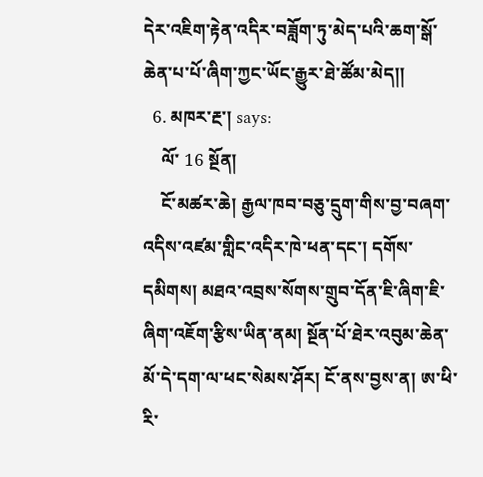དེར་འཇིག་རྟེན་འདིར་བཟློག་ཏུ་མེད་པའི་ཆག་སྒོ་ཆེན་པ་པོ་ཞིག་ཀྱང་ཡོང་རྒྱུར་ཐེ་ཚོམ་མེད།།
  6. མཁར་རྔ་། says:
    ལོ་ 16 སྔོན།
    ངོ་མཚར་ཆེ། རྒྱལ་ཁབ་བཅུ་དྲུག་གིས་བྱ་བཞག་འདིས་འཛམ་གླིང་འདིར་ཁེ་ཕན་དང་། དགོས་དམིགས། མཐའ་འབྲས་སོགས་གྲུབ་དོན་ཇི་ཞིག་ཇི་ཞིག་འཇོག་རྩིས་ཡིན་ནམ། སྔོན་པོ་ཐེར་འབུམ་ཆེན་མོ་དེ་དག་ལ་ཕང་སེམས་ཤོར། ངོ་ནས་བྱས་ན། ཨ་ཕི་རི་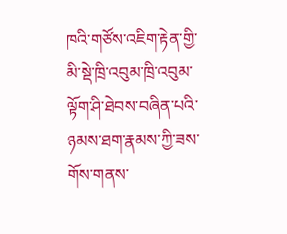ཁའི་གཙོས་འཇིག་རྟེན་གྱི་མི་སྡེ་ཁྲི་འབུམ་ཁྲི་འབུམ་ལྟོག་ཤི་ཐེབས་བཞིན་པའི་ཉམས་ཐག་རྣམས་ཀྱི་ཟས་གོས་གནས་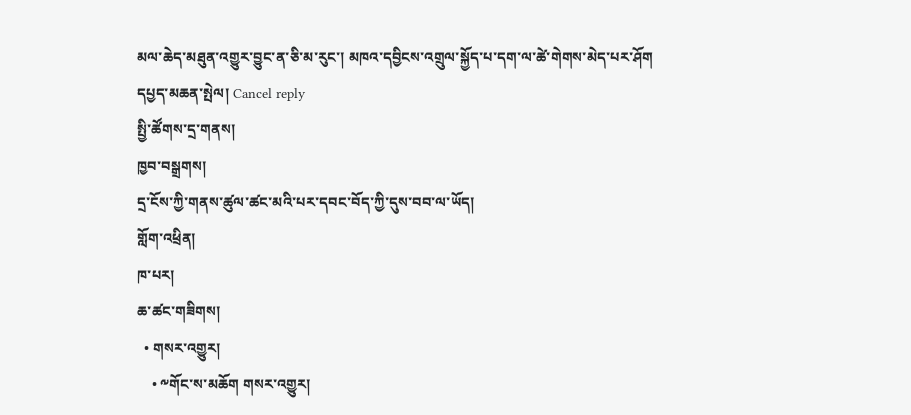མལ་ཆེད་མཐུན་འགྱུར་བྱུང་ན་ཅི་མ་རུང་། མཁའ་དབྱིངས་འགྲུལ་སྐྱོད་པ་དག་ལ་ཚེ་གེགས་མེད་པར་ཤོག
དཔྱད་མཆན་སྤེལ། Cancel reply
སྤྱི་ཚོགས་དྲ་གནས།
ཁྱབ་བསྒྲགས།
དྲ་ངོས་ཀྱི་གནས་ཚུལ་ཚང་མའི་པར་དབང་བོད་ཀྱི་དུས་བབ་ལ་ཡོད།
གློག་འཕྲིན།
ཁ་པར།
ཆ་ཚང་གཟིགས།
  • གསར་འགྱུར།
    • ༸གོང་ས་མཆོག གསར་འགྱུར།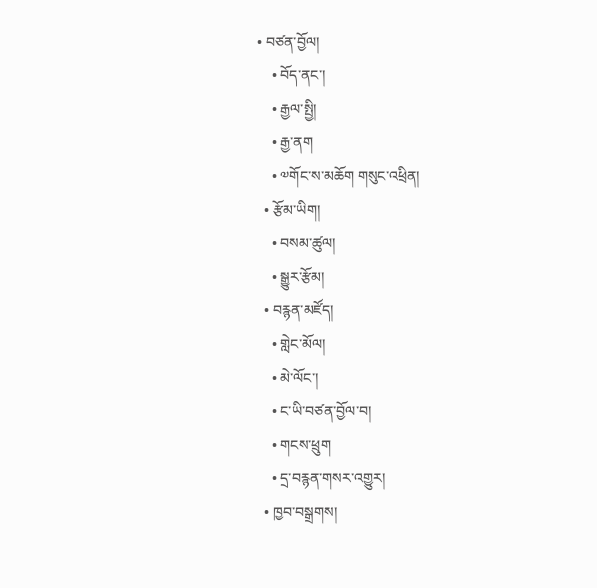• བཙན་བྱོལ།
    • བོད་ནང་།
    • རྒྱལ་སྤྱི།
    • རྒྱ་ནག
    • ༧གོང་ས་མཆོག གསུང་འཕྲིན།
  • རྩོམ་ཡིག།
    • བསམ་ཚུལ།
    • སྒྱུར་རྩོམ།
  • བརྙན་མཛོད།
    • གླེང་མོལ།
    • མེ་ལོང་།
    • ང་ཡི་བཙན་བྱོལ་བ།
    • གངས་ཕྲུག
    • དྲ་བརྙན་གསར་འགྱུར།
  • ཁྱབ་བསྒྲགས།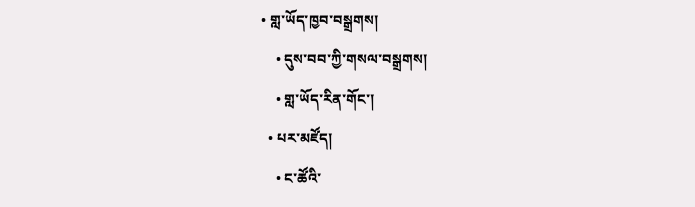• གླ་ཡོད་ཁྱབ་བསྒྲགས།
    • དུས་བབ་ཀྱི་གསལ་བསྒྲགས།
    • གླ་ཡོད་རིན་གོང་།
  • པར་མཛོད།
    • ང་ཚོའི་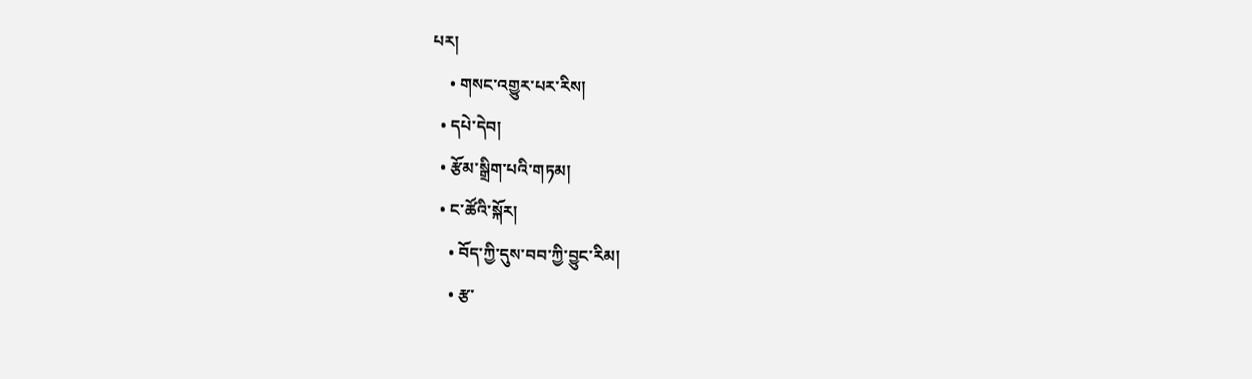པར།
    • གསང་འགྱུར་པར་རིས།
  • དཔེ་དེབ།
  • རྩོམ་སྒྲིག་པའི་གཏམ།
  • ང་ཚོའི་སྐོར།
    • བོད་ཀྱི་དུས་བབ་ཀྱི་བྱུང་རིམ།
    • རྩ་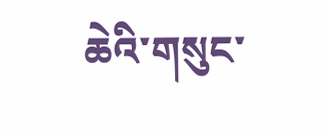ཆེའི་གསུང་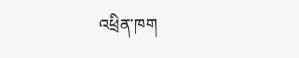འཕྲིན་ཁག